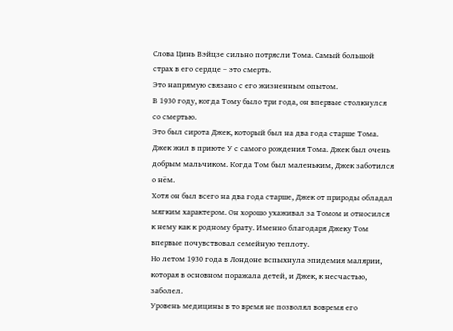Слова Цинь Вэйцзе сильно потрясли Тома. Самый большой страх в его сердце – это смерть.
Это напрямую связано с его жизненным опытом.
В 1930 году, когда Тому было три года, он впервые столкнулся со смертью.
Это был сирота Джек, который был на два года старше Тома. Джек жил в приюте У с самого рождения Тома. Джек был очень добрым мальчиком. Когда Том был маленьким, Джек заботился о нём.
Хотя он был всего на два года старше, Джек от природы обладал мягким характером. Он хорошо ухаживал за Томом и относился к нему как к родному брату. Именно благодаря Джеку Том впервые почувствовал семейную теплоту.
Но летом 1930 года в Лондоне вспыхнула эпидемия малярии, которая в основном поражала детей, и Джек, к несчастью, заболел.
Уровень медицины в то время не позволял вовремя его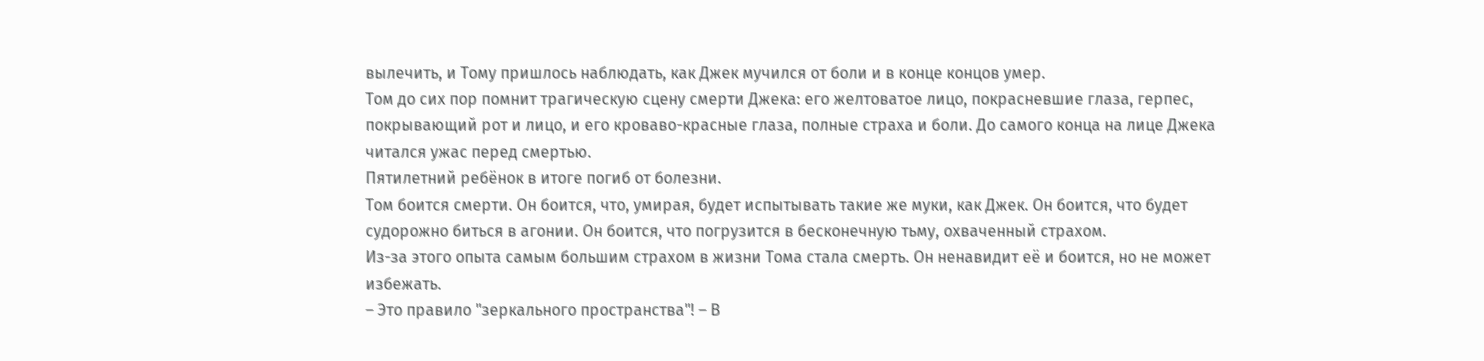вылечить, и Тому пришлось наблюдать, как Джек мучился от боли и в конце концов умер.
Том до сих пор помнит трагическую сцену смерти Джека: его желтоватое лицо, покрасневшие глаза, герпес, покрывающий рот и лицо, и его кроваво-красные глаза, полные страха и боли. До самого конца на лице Джека читался ужас перед смертью.
Пятилетний ребёнок в итоге погиб от болезни.
Том боится смерти. Он боится, что, умирая, будет испытывать такие же муки, как Джек. Он боится, что будет судорожно биться в агонии. Он боится, что погрузится в бесконечную тьму, охваченный страхом.
Из-за этого опыта самым большим страхом в жизни Тома стала смерть. Он ненавидит её и боится, но не может избежать.
– Это правило "зеркального пространства"! – В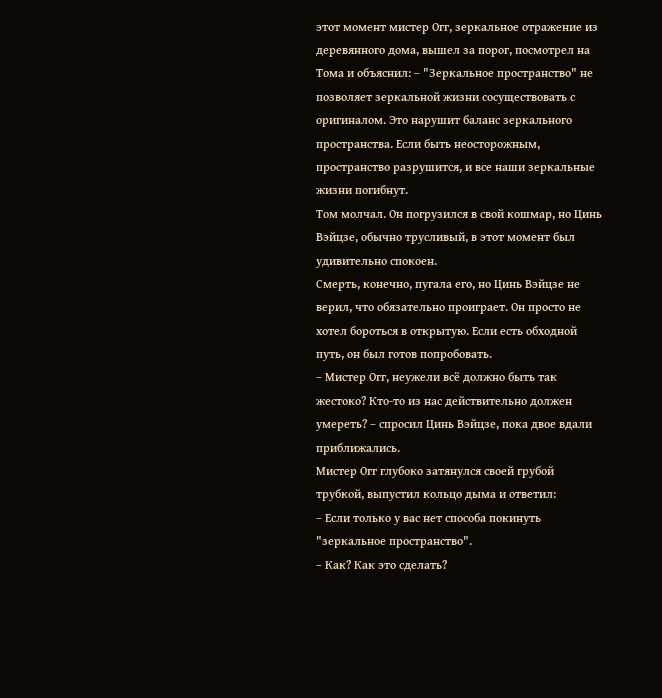этот момент мистер Огг, зеркальное отражение из деревянного дома, вышел за порог, посмотрел на Тома и объяснил: – "Зеркальное пространство" не позволяет зеркальной жизни сосуществовать с оригиналом. Это нарушит баланс зеркального пространства. Если быть неосторожным, пространство разрушится, и все наши зеркальные жизни погибнут.
Том молчал. Он погрузился в свой кошмар, но Цинь Вэйцзе, обычно трусливый, в этот момент был удивительно спокоен.
Смерть, конечно, пугала его, но Цинь Вэйцзе не верил, что обязательно проиграет. Он просто не хотел бороться в открытую. Если есть обходной путь, он был готов попробовать.
– Мистер Огг, неужели всё должно быть так жестоко? Кто-то из нас действительно должен умереть? – спросил Цинь Вэйцзе, пока двое вдали приближались.
Мистер Огг глубоко затянулся своей грубой трубкой, выпустил кольцо дыма и ответил:
– Если только у вас нет способа покинуть "зеркальное пространство".
– Как? Как это сделать?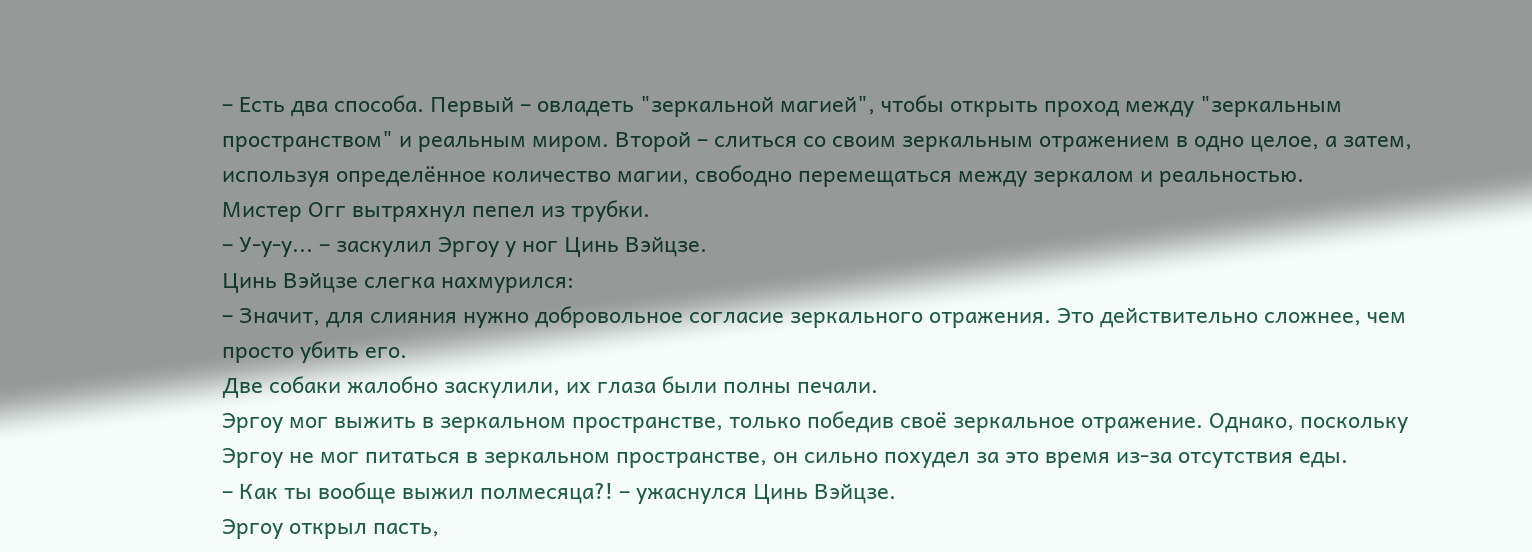– Есть два способа. Первый – овладеть "зеркальной магией", чтобы открыть проход между "зеркальным пространством" и реальным миром. Второй – слиться со своим зеркальным отражением в одно целое, а затем, используя определённое количество магии, свободно перемещаться между зеркалом и реальностью.
Мистер Огг вытряхнул пепел из трубки.
– У-у-у... – заскулил Эргоу у ног Цинь Вэйцзе.
Цинь Вэйцзе слегка нахмурился:
– Значит, для слияния нужно добровольное согласие зеркального отражения. Это действительно сложнее, чем просто убить его.
Две собаки жалобно заскулили, их глаза были полны печали.
Эргоу мог выжить в зеркальном пространстве, только победив своё зеркальное отражение. Однако, поскольку Эргоу не мог питаться в зеркальном пространстве, он сильно похудел за это время из-за отсутствия еды.
– Как ты вообще выжил полмесяца?! – ужаснулся Цинь Вэйцзе.
Эргоу открыл пасть,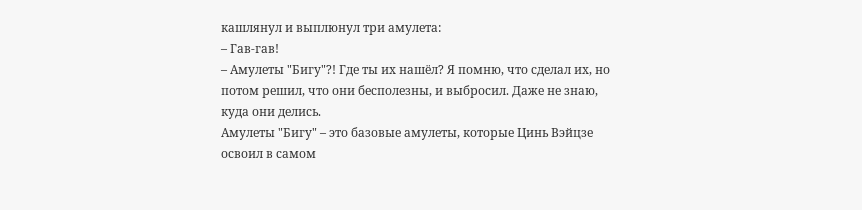кашлянул и выплюнул три амулета:
– Гав-гав!
– Амулеты "Бигу"?! Где ты их нашёл? Я помню, что сделал их, но потом решил, что они бесполезны, и выбросил. Даже не знаю, куда они делись.
Амулеты "Бигу" – это базовые амулеты, которые Цинь Вэйцзе освоил в самом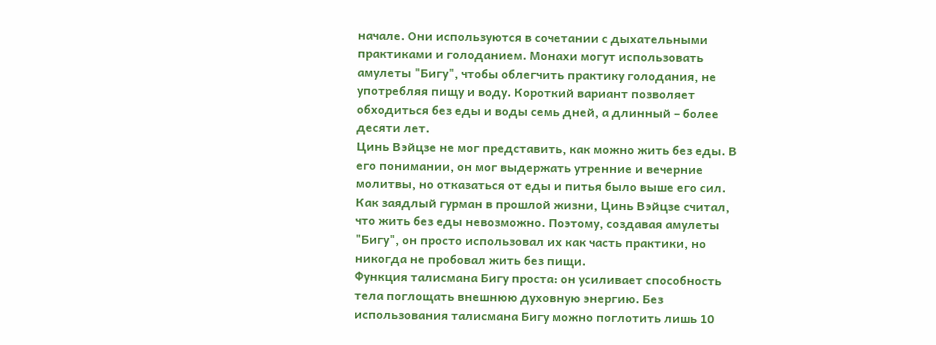начале. Они используются в сочетании с дыхательными практиками и голоданием. Монахи могут использовать амулеты "Бигу", чтобы облегчить практику голодания, не употребляя пищу и воду. Короткий вариант позволяет обходиться без еды и воды семь дней, а длинный – более десяти лет.
Цинь Вэйцзе не мог представить, как можно жить без еды. В его понимании, он мог выдержать утренние и вечерние молитвы, но отказаться от еды и питья было выше его сил.
Как заядлый гурман в прошлой жизни, Цинь Вэйцзе считал, что жить без еды невозможно. Поэтому, создавая амулеты "Бигу", он просто использовал их как часть практики, но никогда не пробовал жить без пищи.
Функция талисмана Бигу проста: он усиливает способность тела поглощать внешнюю духовную энергию. Без использования талисмана Бигу можно поглотить лишь 10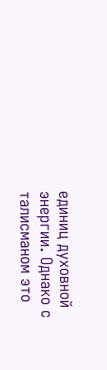единиц духовной энергии. Однако с талисманом это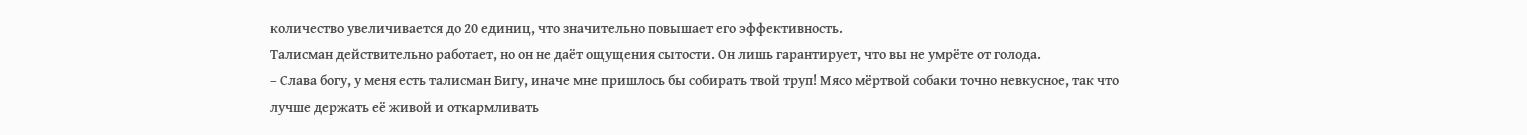количество увеличивается до 20 единиц, что значительно повышает его эффективность.
Талисман действительно работает, но он не даёт ощущения сытости. Он лишь гарантирует, что вы не умрёте от голода.
– Слава богу, у меня есть талисман Бигу, иначе мне пришлось бы собирать твой труп! Мясо мёртвой собаки точно невкусное, так что лучше держать её живой и откармливать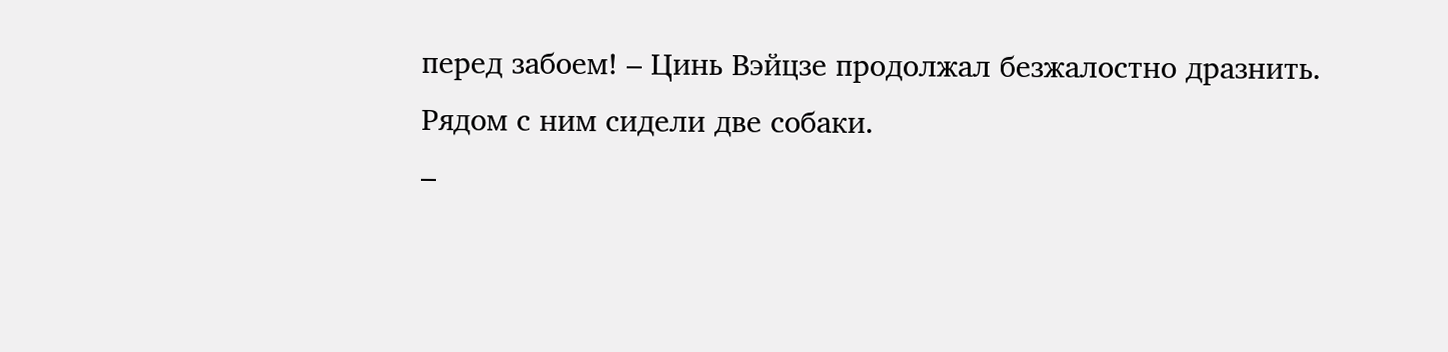перед забоем! – Цинь Вэйцзе продолжал безжалостно дразнить.
Рядом с ним сидели две собаки.
–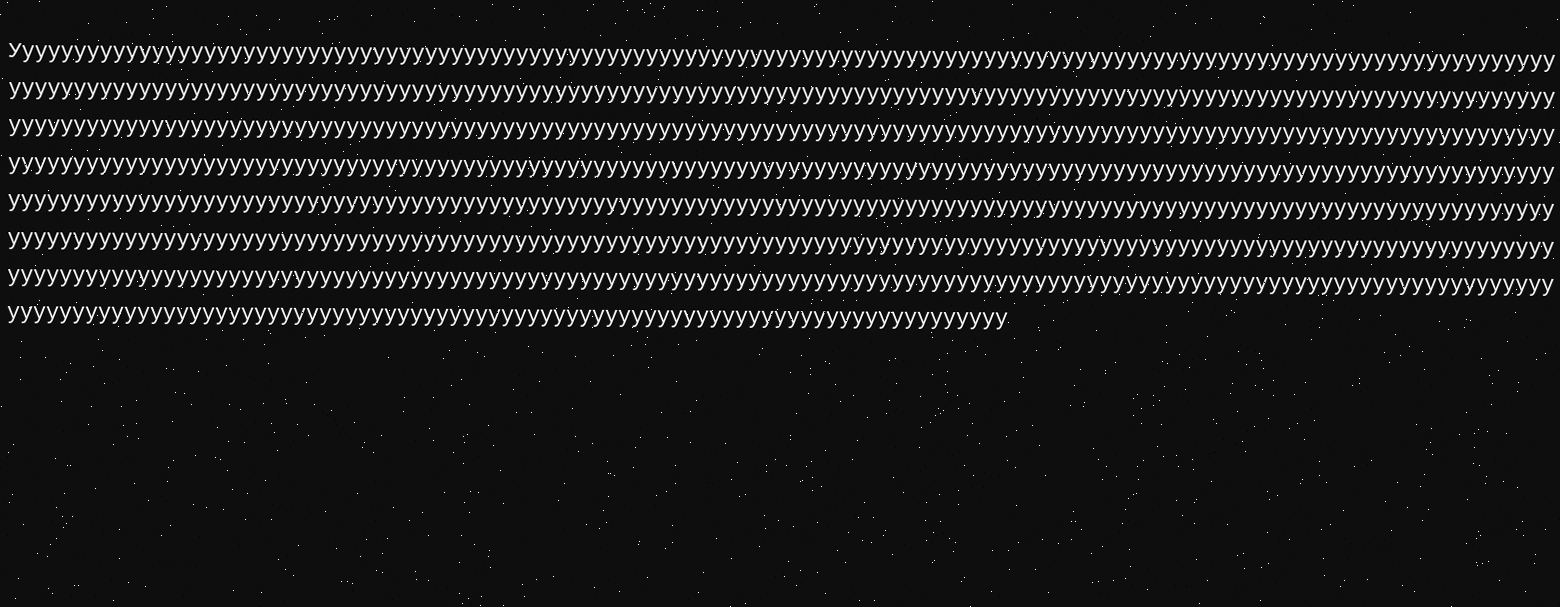Уууууууууууууууууууууууууууууууууууууууууууууууууууууууууууууууууууууууууууууууууууууууууууууууууууууууууууууууууууууууууууууууууууууууууууууууууууууууууууууууууууууууууууууууууууууууууууууууууууууууууууууууууууууууууууууууууууууууууууууууууууууууууууууууууууууууууууууууууууууууууууууууууууууууууууууууууууууууууууууууууууууууууууууууууууууууууууууууууууууууууууууууууууууууууууууууууууууууууууууууууууууууууууууууууууууууууууууууууууууууууууууууууууууууууууууууууууууууууууууууууууууууууууууууууууууууууууууууууууууууууууууууууууууууууууууууууууууууууууууууууууууууууууууууууууууууууууууууууууууууууууууууууууууууууууууууууууууууууууууууууууууууууууууууууууууууууууууууууууууууууууууууууууууууууууууууууууууууууууууууууууууууууууууууууууууууууууууууууууууууууууууууууууууууууууууууууууууууууууууууууууууууууууууууууууууууууууууууууууууууууууууууууууууууууууууууууууууууууууууууууууууууууууууууууууууууууууууу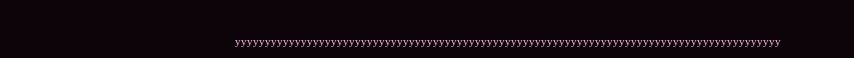ууууууууууууууууууууууууууууууууууууууууууууууууууууууууууууууууууууууууууууууууууууууууууу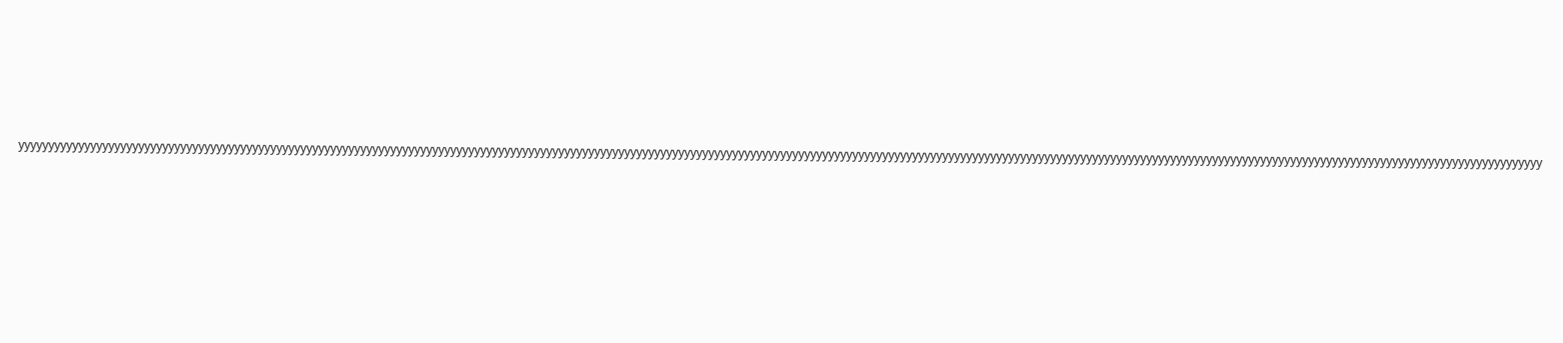уууууууууууууууууууууууууууууууууууууууууууууууууууууууууууууууууууууууууууууууууууууууууууууууууууууууууууууууууууууууууууууууууууууууууууууууууууууууууууууууууууууууууууууууууууууууууууууууууууууууууууууууууууууууууууууууууууууууууууууууууууууууууууууу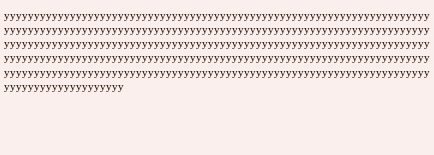ууууууууууууууууууууууууууууууууууууууууууууууууууууууууууууууууууууууууууууууууууууууууууууууууууууууууууууууууууууууууууууууууууууууууууууууууууууууууууууууууууууууууууууууууууууууууууууууууууууууууууууууууууууууууууууууууууууууууууууууууууууууууууууууууууууууууууууууууууууууууууууууууууууууууууууууууууууууууууууууууууууууууууууууууууууууууууууууууууууууууууууууууууууууу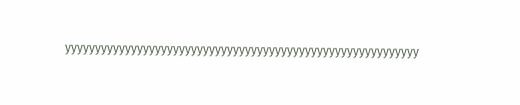ууууууууууууууууууууууууууууууууууууууууууууууууууууууууууу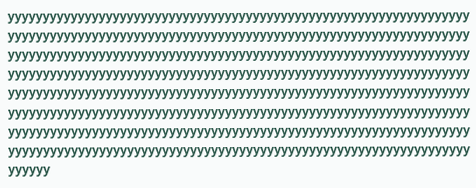уууууууууууууууууууууууууууууууууууууууууууууууууууууууууууууууууууууууууууууууууууууууууууууууууууууууууууууууууууууууууууууууууууууууууууууууууууууууууууууууууууууууууууууууууууууууууууууууууууууууууууууууууууууууууууууууууууууууууууууууууууууууууууууууууууууууууууууууууууууууууууууууууууууууууууууууууууууууууууууууууууууууууууууууууууууууууууууууууууууууууууууууууууууууууууууууууууууууууууууууууууууууууууууууууууууууууууууууууууууууууууууууууууууууууууууууууууууууууууууууууууууууууууууууууууууууууууууууууууууууууууууууууууууу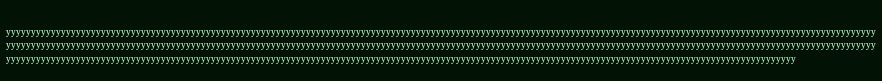уууууууууууууууууууууууууууууууууууууууууууууууууууууууууууууууууууууууууууууууууууууууууууууууууууууууууууууууууууууууууууууууууууууууууууууууууууууууууууууууууууууууууууууууууууууууууууууууууууууууууууууууууууууууууууууууууууууууууууууууууууууууууууууууууууууууууууууууууууууууууууууууууууууууууууууууууууууууууууууууууууууууууууууууууууууууууууууууууууууууууууууууууууууууууууууууууууууууууууууууууууууууууууууууууууууууууууууууууууууууууууууууууууууууууууууууууууууууууууууууууууууууууууууууууууууууууу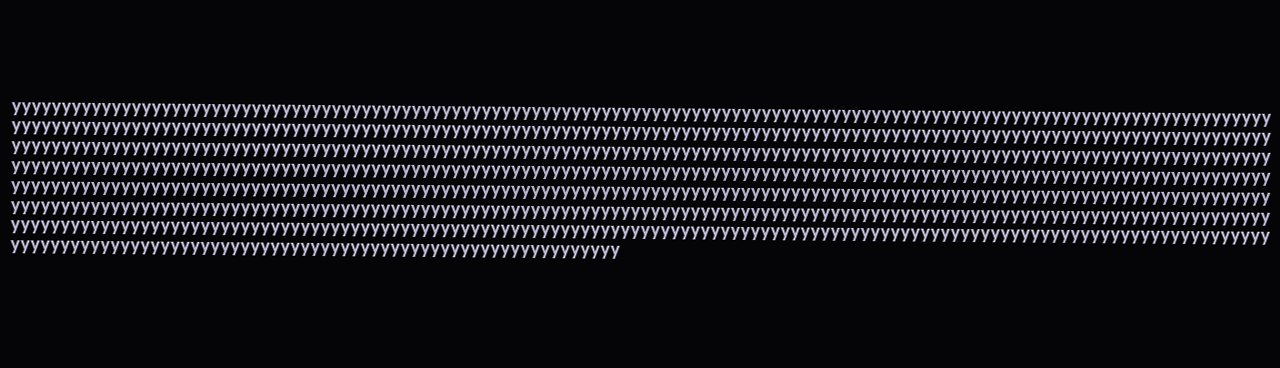ууууууууууууууууууууууууууууууууууууууууууууууууууууууууууууууууууууууууууууууууууууууууууууууууууууууууууууууууууууууууууууууууууууууууууууууууууууууууууууууууууууууууууууууууууууууууууууууууууууууууууууууууууууууууууууууууууууууууууууууууууууууууууууууууууууууууууууууууууууууууууууууууууууууууууууууууууууууууууууууууууууууууууууууууууууууууууууууууууууууууууууууууууууууууууууууууууууууууууууууууууууууууууууууууууууууууууууууууууууууууууууууууууууууууууууууууууууууууууууууууууууууууууууууууууууууууууууууууууууууууууууууууууууууууууууууууууууууууууууууууууууууууууууууууууууууууууууууууууууууууууууууууууууууууууууууууууууууууууууууууууууууууууууууууууууууууууууууууууууууууууууууууууууууууууууууууууууууууууууууууууууууууууууууууууууууууууууууууууууууууууууууууууууууууууууууууууууууууууууууууууууууууууууууууууууууууууууууууууууууууууууууууууууууууууууууууууууууууууууууууууууууууууууууууууууууууууууууууууууууууууууууууууууууууууууууу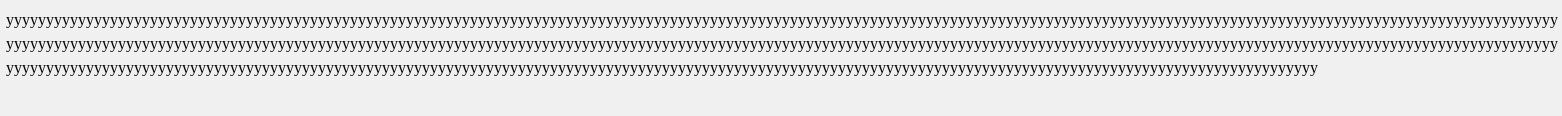уууууууууууууууууууууууууууууууууууууууууууууууууууууууууууууууууууууууууууууууууууууууууууууууууууууууууууууууууууууууууууууууууууууууууууууууууууууууууууууууууууууууууууууууууууууууууууууууууууууууууууууууууууууууууууууууууууууууууууууууууууууууууууууууууууууууууууууууууууууууууууууууууууууууууууууууууууууууууууууууууууууууууууууууууууууууууууууууууууууууууууууууууууууууууууууууууууууууууууууууууууууууууууууууууууууууууууууууууууууууууууууууууууууууууууууууууууууууууууууууууууууууууууууууууууууууууууууууууууууууууууууууууууууууууууууууууууууууу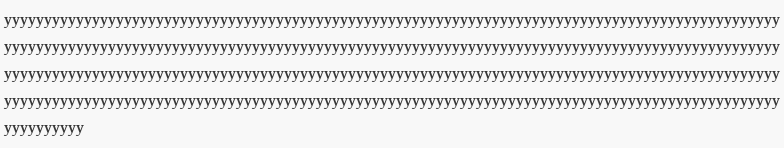уууууууууууууууууууууууууууууууууууууууууууууууууууууууууууууууууууууууууууууууууууууууууууууууууууууууууууууууууууууууууууууууууууууууууууууууууууууууууууууууууууууууууууууууууууууууууууууууууууууууууууууууууууууууууууууууууууууууууууууууууууууууууууууууууууууууууууууууууууууууууууууууууууууууууууууууууууууууууууууууууууууууууууууууууууууууууууууууууууууууууууууууууууууууууууууууууууууууууууууу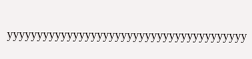уууууууууууууууууууууууууууууууууууууууу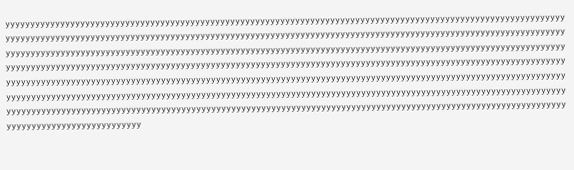ууууууууууууууууууууууууууууууууууууууууууууууууууууууууууууууууууууууууууууууууууууууууууууууууууууууууууууууууууууууууууууууууууууууууууууууууууууууууууууууууууууууууууууууууууууууууууууууууууууууууууууууууууууууууууууууууууууууууууууууууууууууууууууууууууууууууууууууууууууууууууууууууууууууууууууууууууууууууууууууууууууууууууууууууууууууууууууууууууууууууууууууууууууууууууууууууууууууууууууууууууууууууууууууууууууууууууууууууууууууууууууууууууууууууууууууууууууууууууууууууууууууууууууууууууууууууууууууууууууууууууууууууууууууууууууууууууууууууууууууууууууууууууууууууууууууууууууууууууууууууууууууууууууууууууууууууууууууууууууууууууууууууууууууууууууууууууууууууууууууууууууууууууууууууууууууууууууууууууууууууууууууууууууууууууууууууууууууууууууууууууууууууууууууууууууууууууууууууууууууууууууууууууу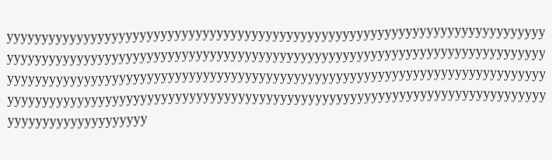уууууууууууууууууууууууууууууууууууууууууууууууууууууууууууууууууууууууууууууууууууууууууууууууууууууууууууууууууууууууууууууууууууууууууууууууууууууууууууууууууууууууууууууууууууууууууууууууууууууууууууууууууууууууууууууууууууууууууууууууууууууууууууууууууууууууууууууууууууууууууууууууууууууууууууууууууууууууууууууууууууууууу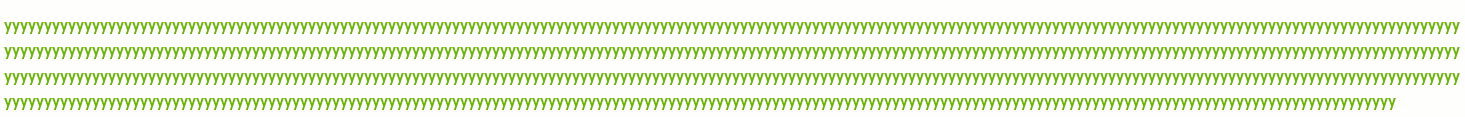уууууууууууууууууууууууууууууууууууууууууууууууууууууууууууууууууууууууууууууууууууууууууууууууууууууууууууууууууууууууууууууууууууууууууууууууууууууууууууууууууууууууууууууууууууууууууууууууууууууууууууууууууууууууууууууууууууууууууууууууууууууууууууууууууууууууууууууууууууууууууууууууууууууууууууууууууууууууууууууууууууууууууууууууууууууууууууууууууууууууууууууууууууууууууууууууууууууууууууууууууууууууууууууууууууууууууууууууууууууууууууууууууууууууууууууууууууууууууууууууууууууууууууууууууууууууууууууууууууууууууууууууууууууууууууууууууууууууууууууууууууууууууууууууууууууууууууууууууууууууууууууууууууууууууууууууууууууууууууууууууууууууууууууууууууууууууууууууууууууууууууууууууууууууууууууууууууууууууууууууу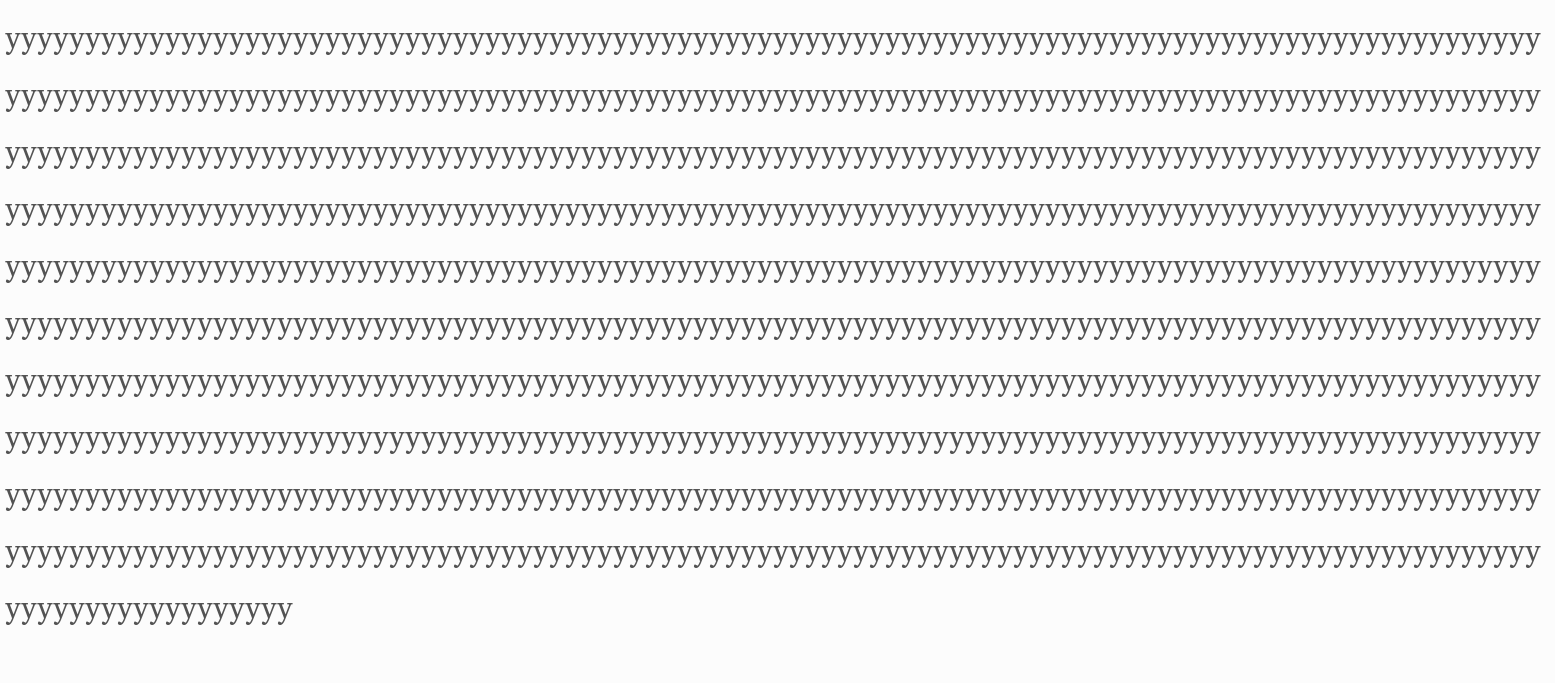уууууууууууууууууууууууууууууууууууууууууууууууууууууууууууууууууууууууууууууууууууууууууууууууууууууууууууууууууууууууууууууууууууууууууууууууууууууууууууууууууууууууууууууууууууууууууууууууууууууууууууууууууууууууууууууууууууууууууууууууууууууууууууууууууууууууууууууууууууууууууууууууууууууууууууууууууууууууууууууууууууууууууууууууууууууууууууууууууууууууууууууууууууууууууууууууууууууууууууууууууууууууууууууууууууууууууууууууууууууууууууууууууууууууууууууууууууууууууууууууууууууууууууууууууууууууууууууууууууууууууууууууууууууууууууууууууууууууууууууууууууууууууууууууууууууууууууууууууууууууууууууууууууууууууууууууууууууууууууууууууууууууууууууууууууууууууууууууууууууууууууууууууууууууууууууууууууууууууууууууууууууууууууууууууууууууууууууууууууууууууууууууууууууууууууууууууууууууууууууууууууууууууууууууууууууууууууууууууууууууууууууууууууууууууууууууууууууууууууууууууууууууууууууууууууууууууууууууууууууууууууууууууууууууууууууууууууууууууууууууууууууууууууууууууу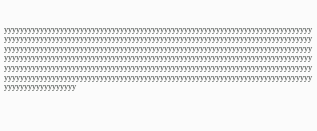уууууууууууууууууууууууууууууууууууууууууууууууууууууууууууууууууууууууууууууууууууууууууууууууууууууууууууууууууууууууууууууууууууууууууууууууууууууууууууууууууууууууууууууууууууууууууууууууууууууууууууууууууууууууууууууууууууууууууууууууууууууууууууууууууууууууууууууууууууууууууууууууууууууууууууууууууууууууууууууууууууууууууууууууууууууууууууууууууууууууууууууууууууууууууууууууууууууууууууууууууууууууууууууууууууууууууууууууууууууууууууууууууууууууууууууууууууууууууууууууу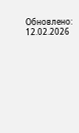Обновлено: 12.02.2026